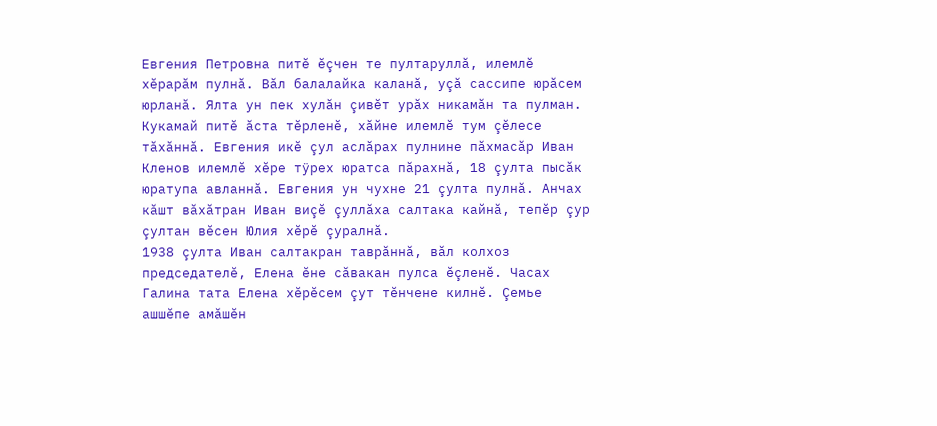Евгения Петровна питĕ ĕçчен те пултаруллă, илемлĕ хĕрарăм пулнă. Вăл балалайка каланă, уçă сассипе юрăсем юрланă. Ялта ун пек хулăн çивĕт урăх никамăн та пулман. Кукамай питĕ ăста тĕрленĕ, хăйне илемлĕ тум çĕлесе тăхăннă. Евгения икĕ çул аслăрах пулнине пăхмасăр Иван Кленов илемлĕ хĕре тÿрех юратса пăрахнă, 18 çулта пысăк юратупа авланнă. Евгения ун чухне 21 çулта пулнă. Анчах кăшт вăхăтран Иван виçĕ çуллăха салтака кайнă, тепĕр çур çултан вĕсен Юлия хĕрĕ çуралнă.
1938 çулта Иван салтакран таврăннă, вăл колхоз председателĕ, Елена ĕне сăвакан пулса ĕçленĕ. Часах Галина тата Елена хĕрĕсем çут тĕнчене килнĕ. Çемье ашшĕпе амăшĕн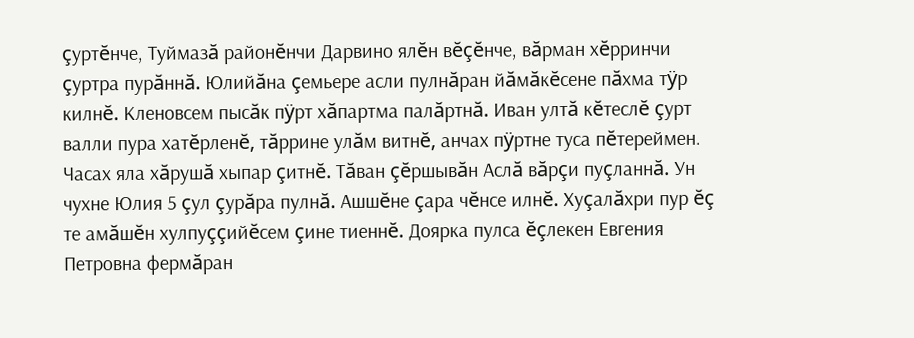çуртĕнче, Туймазă районĕнчи Дарвино ялĕн вĕçĕнче, вăрман хĕрринчи çуртра пурăннă. Юлийăна çемьере асли пулнăран йăмăкĕсене пăхма тÿр килнĕ. Кленовсем пысăк пÿрт хăпартма палăртнă. Иван ултă кĕтеслĕ çурт валли пура хатĕрленĕ, тăррине улăм витнĕ, анчах пÿртне туса пĕтереймен.
Часах яла хăрушă хыпар çитнĕ. Тăван çĕршывăн Аслă вăрçи пуçланнă. Ун чухне Юлия 5 çул çурăра пулнă. Ашшĕне çара чĕнсе илнĕ. Хуçалăхри пур ĕç те амăшĕн хулпуççийĕсем çине тиеннĕ. Доярка пулса ĕçлекен Евгения Петровна фермăран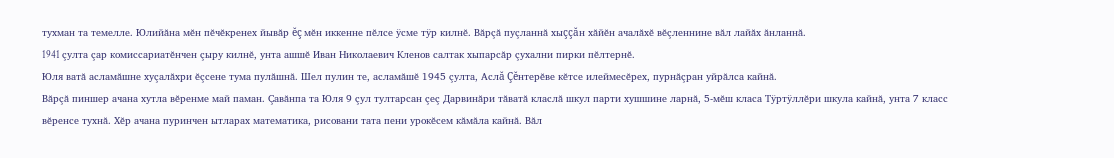тухман та темелле. Юлийăна мĕн пĕчĕкренех йывăр ĕç мĕн иккенне пĕлсе ÿсме тÿр килнĕ. Вăрçă пуçланнă хыççăн хăйĕн ачалăхĕ вĕçленнине вăл лайăх ăнланнă.
1941 çулта çар комиссариатĕнчен çыру килнĕ, унта ашшĕ Иван Николаевич Кленов салтак хыпарсăр çухални пирки пĕлтернĕ.
Юля ватă асламăшне хуçалăхри ĕçсене тума пулăшнă. Шел пулин те, асламăшĕ 1945 çулта, Аслă Çĕнтерĕве кĕтсе илеймесĕрех, пурнăçран уйрăлса кайнă.
Вăрçă пиншер ачана хутла вĕренме май паман. Çавăнпа та Юля 9 çул тултарсан çеç Дарвинăри тăватă класлă шкул парти хушшине ларнă, 5-мĕш класа Тÿртÿллĕри шкула кайнă, унта 7 класс вĕренсе тухнă. Хĕр ачана пуринчен ытларах математика, рисовани тата пени урокĕсем кăмăла кайнă. Вăл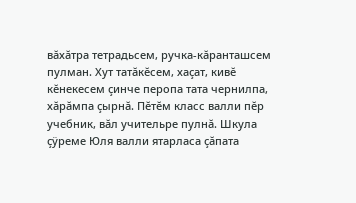вăхăтра тетрадьсем, ручка-кăранташсем пулман. Хут татăкĕсем, хаçат, кивĕ кĕнекесем çинче перопа тата чернилпа, хăрăмпа çырнă. Пĕтĕм класс валли пĕр учебник, вăл учительре пулнă. Шкула çÿреме Юля валли ятарласа çăпата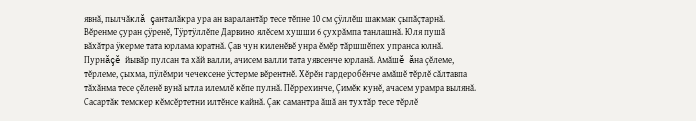явнă, пылчăклă çанталăкра ура ан варалантăр тесе тĕпне 10 см çÿллĕш шакмак çыпăçтарнă. Вĕренме çуран çÿренĕ, Тÿртÿллĕпе Дарвино ялĕсем хушши 6 çухрăмпа танлашнă. Юля пушă вăхăтра ÿкерме тата юрлама юратнă. Çав чун киленĕвĕ унра ĕмĕр тăршшĕпех упранса юлнă. Пурнăçĕ йывăр пулсан та хăй валли, ачисем валли тата уявсенче юрланă. Амăшĕ ăна çĕлеме, тĕрлеме, çыхма, пÿлĕмри чечексене ÿстерме вĕрентнĕ. Хĕрĕн гардеробĕнче амăшĕ тĕрлĕ сăлтавпа тăхăнма тесе çĕленĕ вунă ытла илемлĕ кĕпе пулнă. Пĕррехинче, Çимĕк кунĕ, ачасем урамра вылянă. Сасартăк темскер кĕмсĕртетни илтĕнсе кайнă. Çак самантра ăшă ан тухтăр тесе тĕрлĕ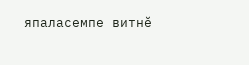япаласемпе витнĕ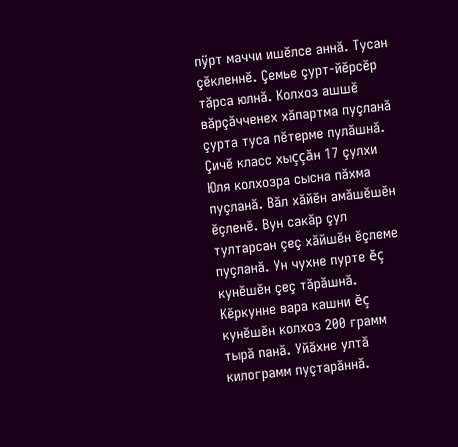пÿрт маччи ишĕлсе аннă. Тусан çĕкленнĕ. Çемье çурт-йĕрсĕр тăрса юлнă. Колхоз ашшĕ вăрçăчченех хăпартма пуçланă çурта туса пĕтерме пулăшнă.
Çичĕ класс хыççăн 17 çулхи Юля колхозра сысна пăхма пуçланă. Вăл хăйĕн амăшĕшĕн ĕçленĕ. Вун сакăр çул тултарсан çеç хăйшĕн ĕçлеме пуçланă. Ун чухне пурте ĕç кунĕшĕн çеç тăрăшнă. Кĕркунне вара кашни ĕç кунĕшĕн колхоз 200 грамм тырă панă. Уйăхне ултă килограмм пуçтарăннă.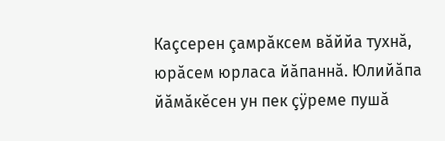Каçсерен çамрăксем вăййа тухнă, юрăсем юрласа йăпаннă. Юлийăпа йăмăкĕсен ун пек çÿреме пушă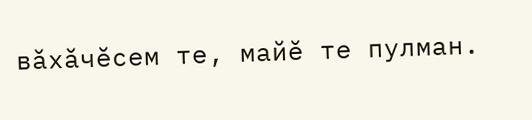вăхăчĕсем те, майĕ те пулман.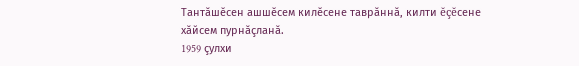Тантăшĕсен ашшĕсем килĕсене таврăннă, килти ĕçĕсене хăйсем пурнăçланă.
1959 çулхи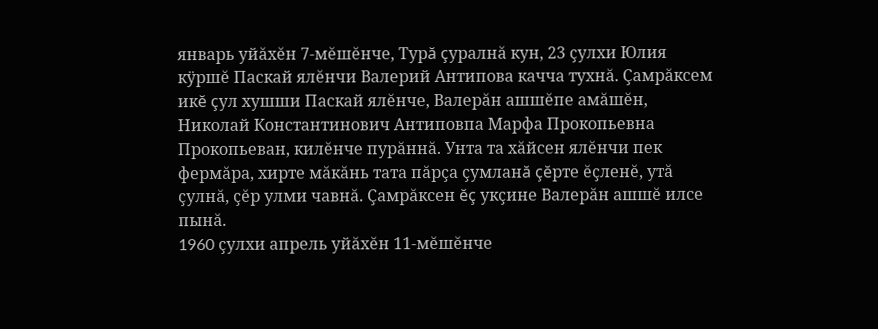январь уйăхĕн 7-мĕшĕнче, Турă çуралнă кун, 23 çулхи Юлия кÿршĕ Паскай ялĕнчи Валерий Антипова качча тухнă. Çамрăксем икĕ çул хушши Паскай ялĕнче, Валерăн ашшĕпе амăшĕн, Николай Константинович Антиповпа Марфа Прокопьевна Прокопьеван, килĕнче пурăннă. Унта та хăйсен ялĕнчи пек фермăра, хирте мăкăнь тата пăрçа çумланă çĕрте ĕçленĕ, утă çулнă, çĕр улми чавнă. Çамрăксен ĕç укçине Валерăн ашшĕ илсе пынă.
1960 çулхи апрель уйăхĕн 11-мĕшĕнче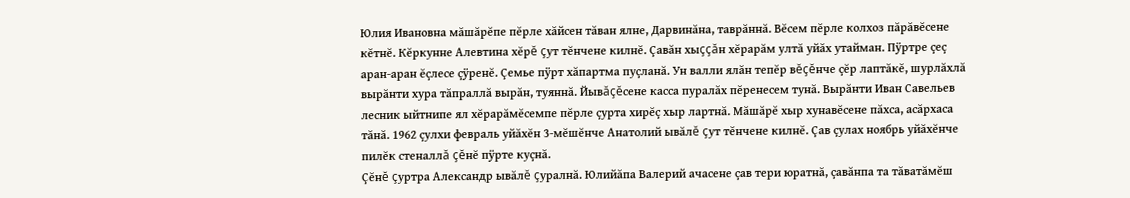Юлия Ивановна мăшăрĕпе пĕрле хăйсен тăван ялне, Дарвинăна, таврăннă. Вĕсем пĕрле колхоз пăрăвĕсене кĕтнĕ. Кĕркунне Алевтина хĕрĕ çут тĕнчене килнĕ. Çавăн хыççăн хĕрарăм ултă уйăх утайман. Пÿртре çеç аран-аран ĕçлесе çÿренĕ. Çемье пÿрт хăпартма пуçланă. Ун валли ялăн тепĕр вĕçĕнче çĕр лаптăкĕ, шурлăхлă вырăнти хура тăпраллă вырăн, туяннă. Йывăçĕсене касса пуралăх пĕренесем тунă. Вырăнти Иван Савельев лесник ыйтнипе ял хĕрарăмĕсемпе пĕрле çурта хирĕç хыр лартнă. Мăшăрĕ хыр хунавĕсене пăхса, асăрхаса тăнă. 1962 çулхи февраль уйăхĕн 3-мĕшĕнче Анатолий ывăлĕ çут тĕнчене килнĕ. Çав çулах ноябрь уйăхĕнче пилĕк стеналлă çĕнĕ пÿрте куçнă.
Çĕнĕ çуртра Александр ывăлĕ çуралнă. Юлийăпа Валерий ачасене çав тери юратнă, çавăнпа та тăватăмĕш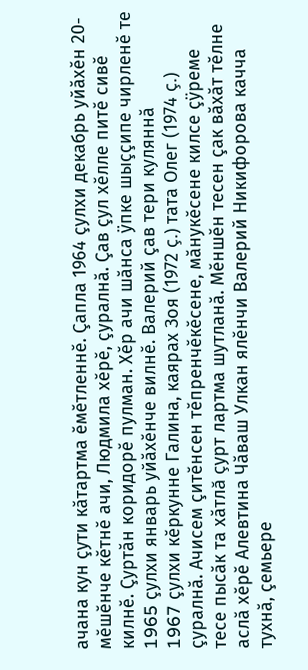ачана кун çути кăтартма ĕмĕтленнĕ. Çапла 1964 çулхи декабрь уйăхĕн 20-мĕшĕнче кĕтнĕ ачи, Людмила хĕрĕ, çуралнă. Çав çул хĕлле питĕ сивĕ килнĕ. Çуртăн коридорĕ пулман. Хĕр ачи шăнса ÿпке шыççипе чирленĕ те 1965 çулхи январь уйăхĕнче вилнĕ. Валерий çав тери куляннă
1967 çулхи кĕркунне Галина, каярах Зоя (1972 ç.) тата Олег (1974 ç.) çуралнă. Ачисем çитĕнсен тĕпренчĕкĕсене, мăнукĕсене килсе çÿреме тесе пысăк та хăтлă çурт лартма шутланă. Мĕншĕн тесен çак вăхăт тĕлне аслă хĕрĕ Алевтина Чăваш Улкан ялĕнчи Валерий Никифорова качча тухнă, çемьере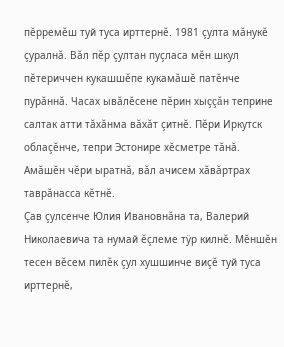пĕрремĕш туй туса ирттернĕ. 1981 çулта мăнукĕ çуралнă. Вăл пĕр çултан пуçласа мĕн шкул пĕтериччен кукашшĕпе кукамăшĕ патĕнче пурăннă. Часах ывăлĕсене пĕрин хыççăн теприне салтак атти тăхăнма вăхăт çитнĕ. Пĕри Иркутск облаçĕнче, тепри Эстонире хĕсметре тăнă. Амăшĕн чĕри ыратнă, вăл ачисем хăвăртрах таврăнасса кĕтнĕ.
Çав çулсенче Юлия Ивановнăна та, Валерий Николаевича та нумай ĕçлеме тÿр килнĕ. Мĕншĕн тесен вĕсем пилĕк çул хушшинче виçĕ туй туса ирттернĕ,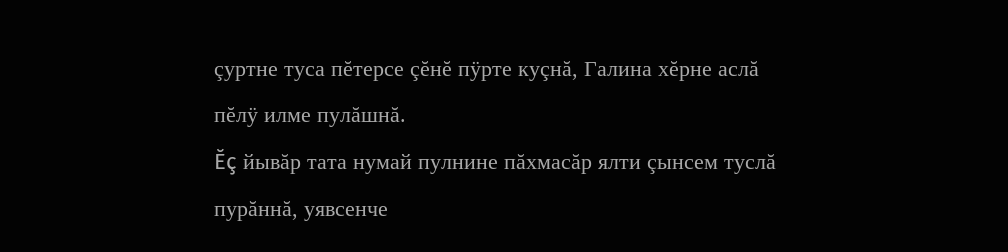çуртне туса пĕтерсе çĕнĕ пÿрте куçнă, Галина хĕрне аслă пĕлÿ илме пулăшнă.
Ĕç йывăр тата нумай пулнине пăхмасăр ялти çынсем туслă пурăннă, уявсенче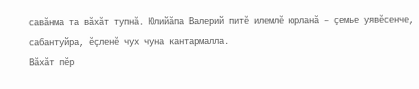савăнма та вăхăт тупнă. Юлийăпа Валерий питĕ илемлĕ юрланă – çемье уявĕсенче, сабантуйра, ĕçленĕ чух чуна кантармалла.
Вăхăт пĕр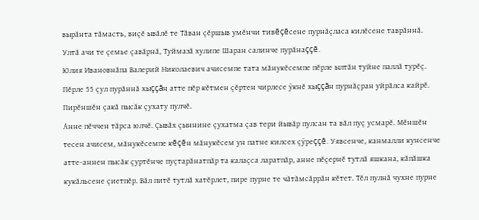вырăнта тăмасть, виçĕ ывăлĕ те Тăван çĕршыв умĕнчи тивĕçĕсене пурнăçласа килĕсене таврăннă. Ултă ачи те çемье çавăрнă, Туймазă хулипе Шаран салинче пурăнаççĕ.
Юлия Ивановнăпа Валерий Николаевич ачисемпе тата мăнукĕсемпе пĕрле ылтăн туйне паллă турĕç. Пĕрле 55 çул пурăннă хыççăн атте пĕр кĕтмен çĕртен чирлесе ÿкнĕ хыççăн пурнăçран уйрăлса кайрĕ. Пирĕншĕн çакă пысăк çухату пулчĕ.
Анне пĕччен тăрса юлчĕ. Çывăх çыннине çухатма çав тери йывăр пулсан та вăл пуç усмарĕ. Мĕншĕн тесен ачисем, мăнукĕсемпе кĕçĕн мăнукĕсем ун патне килсех çÿреççĕ. Уявсенче, канмалли кунсенче атте-аннен пысăк çуртĕнче пуçтарăнатпăр та калаçса ларатпăр, анне пĕçернĕ тутлă яшкана, кăпăшка кукăльсене çиетпĕр. Вăл питĕ тутлă хатĕрлет, пире пурне те чăтăмсăррăн кĕтет. Тĕл пулнă чухне пурне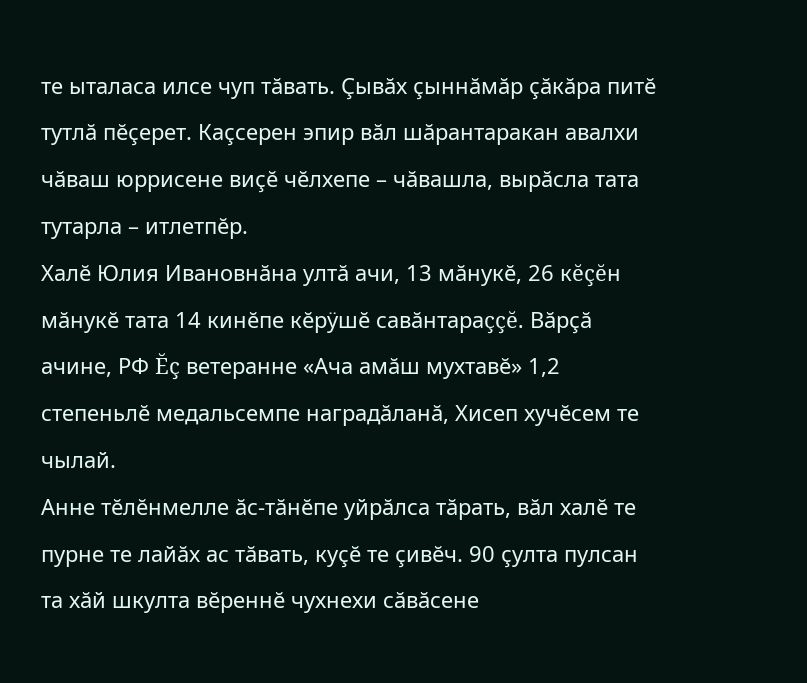те ыталаса илсе чуп тăвать. Çывăх çыннăмăр çăкăра питĕ тутлă пĕçерет. Каçсерен эпир вăл шăрантаракан авалхи чăваш юррисене виçĕ чĕлхепе – чăвашла, вырăсла тата тутарла – итлетпĕр.
Халĕ Юлия Ивановнăна ултă ачи, 13 мăнукĕ, 26 кĕçĕн мăнукĕ тата 14 кинĕпе кĕрÿшĕ савăнтараççĕ. Вăрçă ачине, РФ Ĕç ветеранне «Ача амăш мухтавĕ» 1,2 степеньлĕ медальсемпе наградăланă, Хисеп хучĕсем те чылай.
Анне тĕлĕнмелле ăс-тăнĕпе уйрăлса тăрать, вăл халĕ те пурне те лайăх ас тăвать, куçĕ те çивĕч. 90 çулта пулсан та хăй шкулта вĕреннĕ чухнехи сăвăсене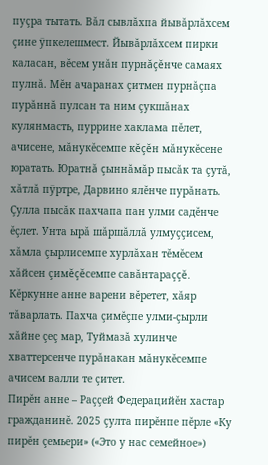пуçра тытать. Вăл сывлăхпа йывăрлăхсем çине ÿпкелешмест. Йывăрлăхсем пирки каласан, вĕсем унăн пурнăçĕнче самаях пулнă. Мĕн ачаранах çитмен пурнăçпа пурăннă пулсан та ним çукшăнах кулянмасть, пуррине хаклама пĕлет, ачисене, мăнукĕсемпе кĕçĕн мăнукĕсене юратать. Юратнă çыннăмăр пысăк та çутă, хăтлă пÿртре, Дарвино ялĕнче пурăнать. Çулла пысăк пахчапа пан улми садĕнче ĕçлет. Унта ырă шăршăллă улмуççисем, хăмла çырлисемпе хурлăхан тĕмĕсем хăйсен çимĕçĕсемпе савăнтараççĕ. Кĕркунне анне варени вĕретет, хăяр тăварлать. Пахча çимĕçпе улми-çырли хăйне çеç мар, Туймазă хулинче хваттерсенче пурăнакан мăнукĕсемпе ачисем валли те çитет.
Пирĕн анне – Раççей Федерацийĕн хастар гражданинĕ. 2025 çулта пирĕнпе пĕрле «Ку пирĕн çемьери» («Это у нас семейное»)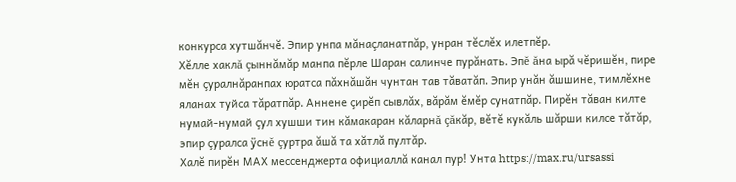конкурса хутшăнчĕ. Эпир унпа мăнаçланатпăр, унран тĕслĕх илетпĕр.
Хĕлле хаклă çыннăмăр манпа пĕрле Шаран салинче пурăнать. Эпĕ ăна ырă чĕришĕн, пире мĕн çуралнăранпах юратса пăхнăшăн чунтан тав тăватăп. Эпир унăн ăшшине, тимлĕхне яланах туйса тăратпăр. Аннене çирĕп сывлăх, вăрăм ĕмĕр сунатпăр. Пирĕн тăван килте нумай-нумай çул хушши тин кăмакаран кăларнă çăкăр, вĕтĕ кукăль шăрши килсе тăтăр, эпир çуралса ÿснĕ çуртра ăшă та хăтлă пултăр.
Халĕ пирĕн MАХ мессенджерта официаллă канал пур! Унта https://max.ru/ursassi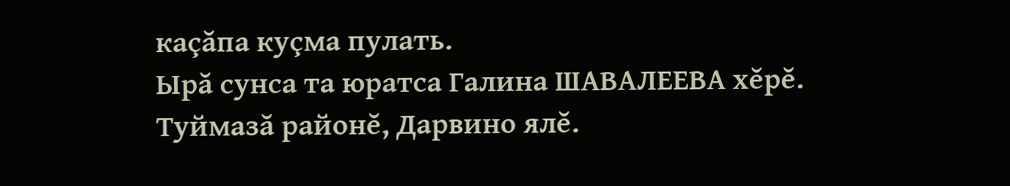каçăпа куçма пулать.
Ырă сунса та юратса Галина ШАВАЛЕЕВА хĕрĕ.
Туймазă районĕ, Дарвино ялĕ.